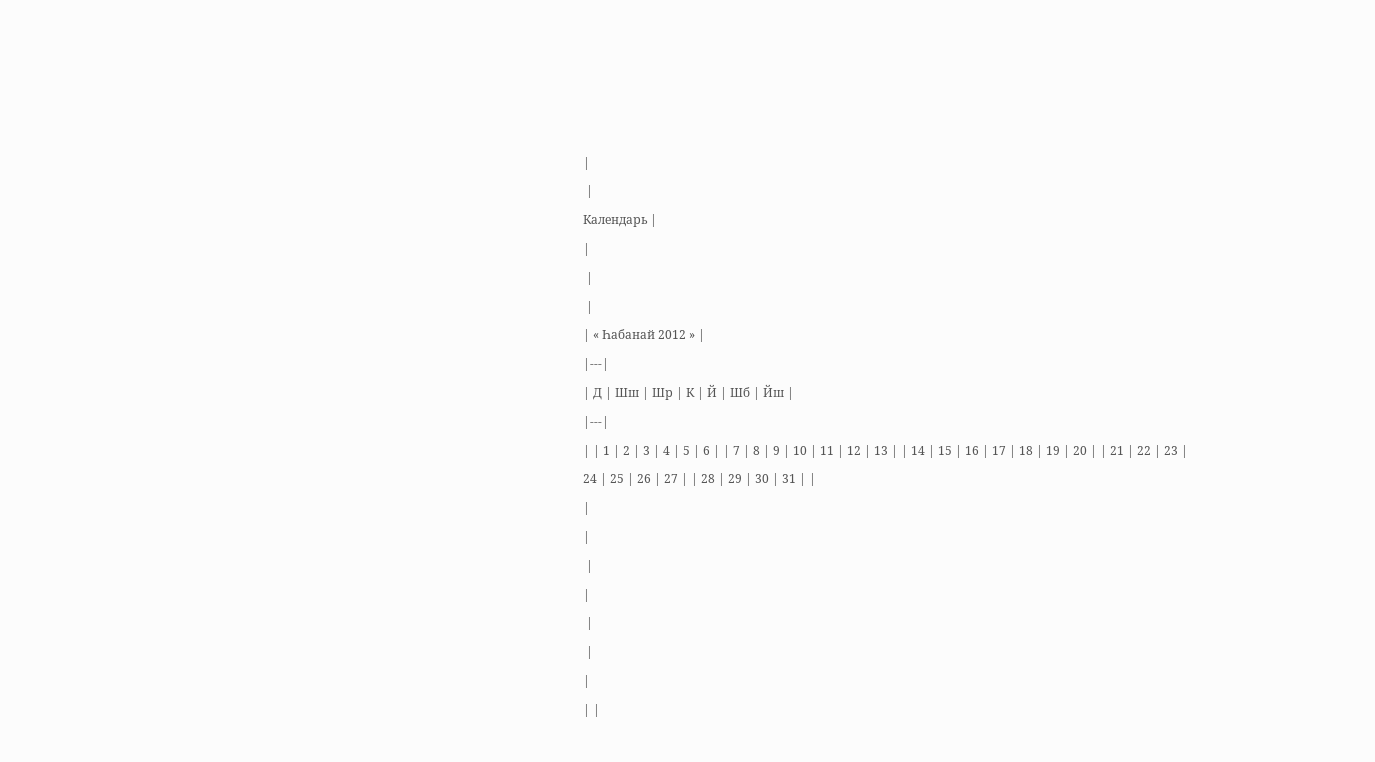|
 |
Календарь |
|
 |
 |
| « Һабанай 2012 » |
|---|
| Д | Шш | Шр | К | Й | Шб | Йш |
|---|
| | 1 | 2 | 3 | 4 | 5 | 6 | | 7 | 8 | 9 | 10 | 11 | 12 | 13 | | 14 | 15 | 16 | 17 | 18 | 19 | 20 | | 21 | 22 | 23 | 24 | 25 | 26 | 27 | | 28 | 29 | 30 | 31 | |
|
|
 |
|
 |
 |
|
| |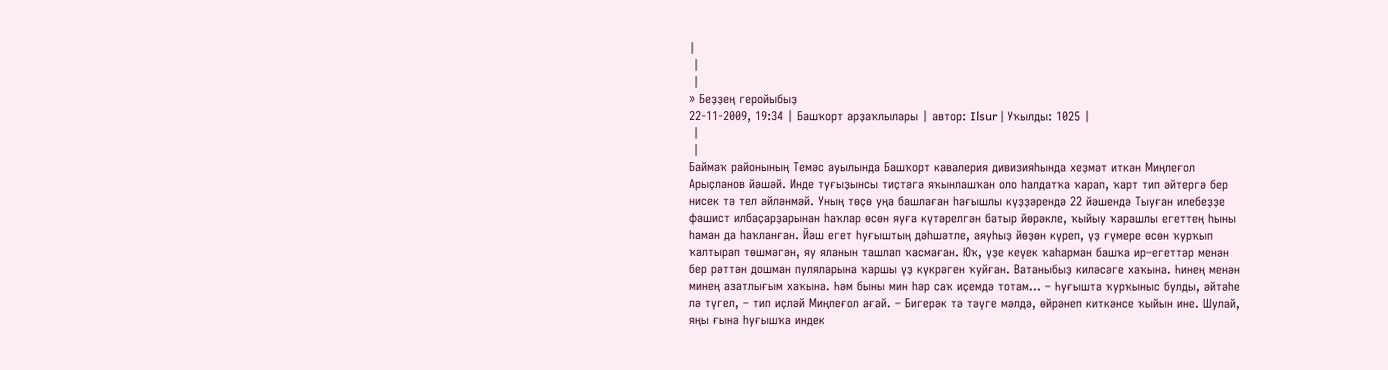|
 |
 |
» Беҙҙең геройыбыҙ
22-11-2009, 19:34 | Башҡорт арҙаҡлылары | автор: Ilsur | Уҡылды: 1025 |
 |
 |
Баймаҡ районының Темәс ауылында Башҡорт кавалерия дивизияһында хеҙмәт иткән Миңлеғол Арыҫланов йәшәй. Инде туғыҙынсы тиҫтәгә яҡынлашҡан оло һалдатҡа ҡарап, ҡарт тип әйтергә бер нисек тә тел әйләнмәй. Уның төҫө уңа башлаған һағышлы күҙҙәрендә 22 йәшендә Тыуған илебеҙҙе фашист илбаҫарҙарынан һаҡлар өсөн яуға күтәрелгән батыр йөрәкле, ҡыйыу ҡарашлы егеттең һыны һаман да һаҡланған. Йәш егет һуғыштың дәһшәтле, аяуһыҙ йөҙөн күреп, үҙ ғүмере өсөн ҡурҡып ҡалтырап төшмәгән, яу яланын ташлап ҡасмаған. Юҡ, үҙе кеүек ҡаһарман башҡа ир–егеттәр менән бер рәттән дошман пуляларына ҡаршы үҙ күкрәген ҡуйған. Ватаныбыҙ киләсәге хаҡына. Һинең менән минең азатлығым хаҡына. Һәм быны мин һәр саҡ иҫемдә тотам… – Һуғышта ҡурҡыныс булды, әйтәһе лә түгел, – тип иҫләй Миңлеғол ағай. – Бигерәк тә тәүге мәлдә, өйрәнеп киткәнсе ҡыйын ине. Шулай, яңы ғына һуғышҡа индек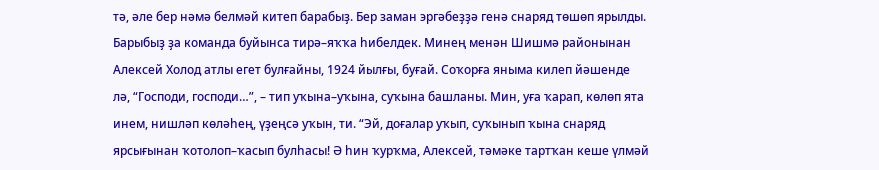тә, әле бер нәмә белмәй китеп барабыҙ. Бер заман эргәбеҙҙә генә снаряд төшөп ярылды. Барыбыҙ ҙа команда буйынса тирә–яҡҡа һибелдек. Минең менән Шишмә районынан Алексей Холод атлы егет булғайны, 1924 йылғы, буғай. Соҡорға яныма килеп йәшенде лә, “Господи, господи…”, – тип уҡына–уҡына, суҡына башланы. Мин, уға ҡарап, көлөп ята инем, нишләп көләһең, үҙеңсә уҡын, ти. “Эй, доғалар уҡып, суҡынып ҡына снаряд ярсығынан ҡотолоп–ҡасып булһасы! Ә һин ҡурҡма, Алексей, тәмәке тартҡан кеше үлмәй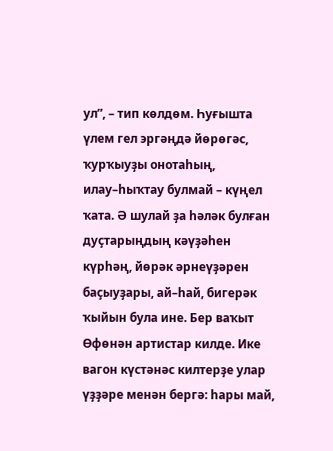ул”, – тип көлдөм. Һуғышта үлем гел эргәңдә йөрөгәс, ҡурҡыуҙы онотаһың, илау–һыҡтау булмай – күңел ҡата. Ә шулай ҙа һәләк булған дуҫтарыңдың кәүҙәһен күрһәң, йөрәк әрнеүҙәрен баҫыуҙары, ай–һай, бигерәк ҡыйын була ине. Бер ваҡыт Өфөнән артистар килде. Ике вагон күстәнәс килтерҙе улар үҙҙәре менән бергә: һары май,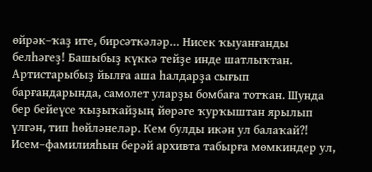өйрәк–ҡаҙ ите, бирсәткәләр… Нисек ҡыуанғанды белһәгеҙ! Башыбыҙ күккә тейҙе инде шатлыҡтан. Артистарыбыҙ йылға аша һалдарҙа сығып барғандарында, самолет уларҙы бомбаға тотҡан. Шунда бер бейеүсе ҡыҙыҡайҙың йөрәге ҡурҡыштан ярылып үлгән, тип һөйләнеләр. Кем булды икән ул балаҡай?! Исем–фамилияһын берәй архивта табырға мөмкиндер ул,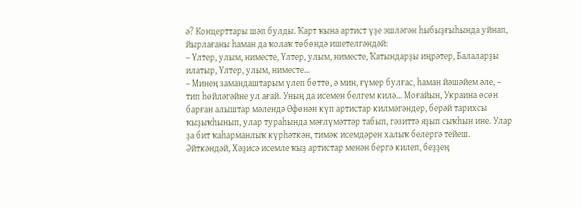ә? Концерттары шәп булды. Ҡарт ҡына артист үҙе эшләгән һыбыҙғыһында уйнап, йырлағаны һаман да ҡолаҡ төбөндә ишетелгәндәй:
– Үлтер, улым, ниместе, Үлтер, улым, ниместе, Ҡатындарҙы иңрәтер, Балаларҙы илатыр, Үлтер, улым, ниместе…
– Минең замандаштарым үлеп бөттө, ә мин, ғүмер булғас, һаман йәшәйем әле, – тип һөйләгәйне ул ағай. Уның да исемен белгем килә… Моғайын, Украина өсөн барған алыштар мәлендә Өфөнән күп артистар килмәгәндер, берәй тарихсы ҡыҙыҡһынып, улар тураһында мәғлүмәттәр табып, гәзиттә яҙып сыҡһын ине. Улар ҙа бит ҡаһарманлыҡ күрһәткән, тимәк исемдәрен халыҡ белергә тейеш. Әйткәндәй, Хәҙисә исемле ҡыҙ артистар менән бергә килеп, беҙҙең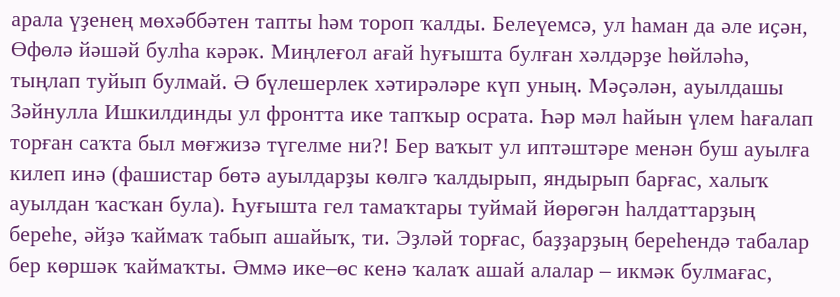арала үҙенең мөхәббәтен тапты һәм тороп ҡалды. Белеүемсә, ул һаман да әле иҫән, Өфөлә йәшәй булһа кәрәк. Миңлеғол ағай һуғышта булған хәлдәрҙе һөйләһә, тыңлап туйып булмай. Ә бүлешерлек хәтирәләре күп уның. Мәҫәлән, ауылдашы Зәйнулла Ишкилдинды ул фронтта ике тапҡыр осрата. Һәр мәл һайын үлем һағалап торған саҡта был мөғжизә түгелме ни?! Бер ваҡыт ул иптәштәре менән буш ауылға килеп инә (фашистар бөтә ауылдарҙы көлгә ҡалдырып, яндырып барғас, халыҡ ауылдан ҡасҡан була). Һуғышта гел тамаҡтары туймай йөрөгән һалдаттарҙың береһе, әйҙә ҡаймаҡ табып ашайыҡ, ти. Эҙләй торғас, баҙҙарҙың береһендә табалар бер көршәк ҡаймаҡты. Әммә ике–өс кенә ҡалаҡ ашай алалар – икмәк булмағас,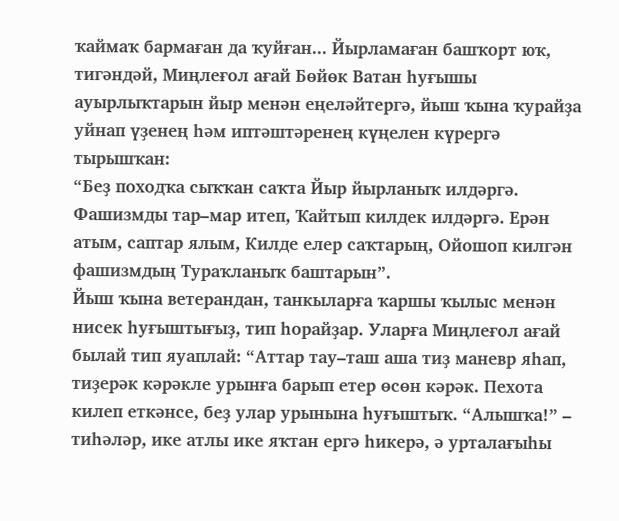ҡаймаҡ бармаған да ҡуйған... Йырламаған башҡорт юҡ, тигәндәй, Миңлеғол ағай Бөйөк Ватан һуғышы ауырлыҡтарын йыр менән еңеләйтергә, йыш ҡына ҡурайҙа уйнап үҙенең һәм иптәштәренең күңелен күрергә тырышҡан:
“Беҙ походҡа сыҡҡан саҡта Йыр йырланыҡ илдәргә. Фашизмды тар–мар итеп, Ҡайтып килдек илдәргә. Ерән атым, саптар ялым, Килде елер саҡтарың, Ойошоп килгән фашизмдың Тураҡланыҡ баштарын”.
Йыш ҡына ветерандан, танкыларға ҡаршы ҡылыс менән нисек һуғыштығыҙ, тип һорайҙар. Уларға Миңлеғол ағай былай тип яуаплай: “Аттар тау–таш аша тиҙ маневр яһап, тиҙерәк кәрәкле урынға барып етер өсөн кәрәк. Пехота килеп еткәнсе, беҙ улар урынына һуғыштыҡ. “Алышҡа!” – тиһәләр, ике атлы ике яҡтан ергә һикерә, ә урталағыһы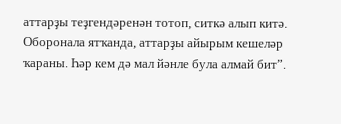аттарҙы теҙгендәренән тотоп, ситкә алып китә. Оборонала ятҡанда, аттарҙы айырым кешеләр ҡараны. Һәр кем дә мал йәнле була алмай бит”.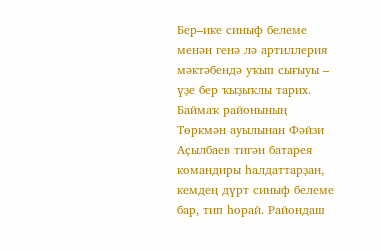Бер–ике синыф белеме менән генә лә артиллерия мәктәбендә уҡып сығыуы – үҙе бер ҡыҙыҡлы тарих. Баймаҡ районының Төркмән ауылынан Фәйзи Аҫылбаев тигән батарея командиры һалдаттарҙан, кемдең дүрт синыф белеме бар, тип һорай. Райондаш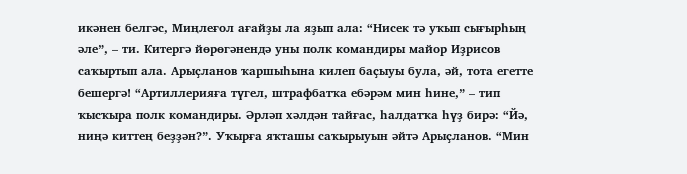икәнен белгәс, Миңлеғол ағайҙы ла яҙып ала: “Нисек тә уҡып сығырһың әле”, – ти. Китергә йөрөгәнендә уны полк командиры майор Иҙрисов саҡыртып ала. Арыҫланов ҡаршыһына килеп баҫыуы була, әй, тота егетте бешергә! “Артиллерияға түгел, штрафбатҡа ебәрәм мин һине,” – тип ҡысҡыра полк командиры. Әрләп хәлдән тайғас, һалдатҡа һүҙ бирә: “Йә, ниңә киттең беҙҙән?”. Уҡырға яҡташы саҡырыуын әйтә Арыҫланов. “Мин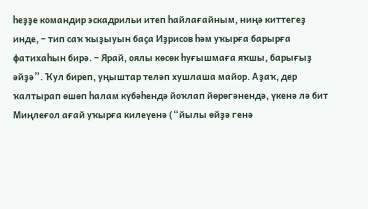һеҙҙе командир эскадрильи итеп һайлағайным, ниңә киттегеҙ инде, – тип саҡ ҡыҙыуын баҫа Иҙрисов һәм уҡырға барырға фатихаһын бирә. – Ярай, оялы көсөк һуғышмаға яҡшы, барығыҙ әйҙә”. Ҡул биреп, уңыштар теләп хушлаша майор. Аҙаҡ, дер ҡалтырап өшөп һалам күбәһендә йоҡлап йөрөгәнендә, үкенә лә бит Миңлеғол ағай уҡырға килеүенә (“йылы өйҙә генә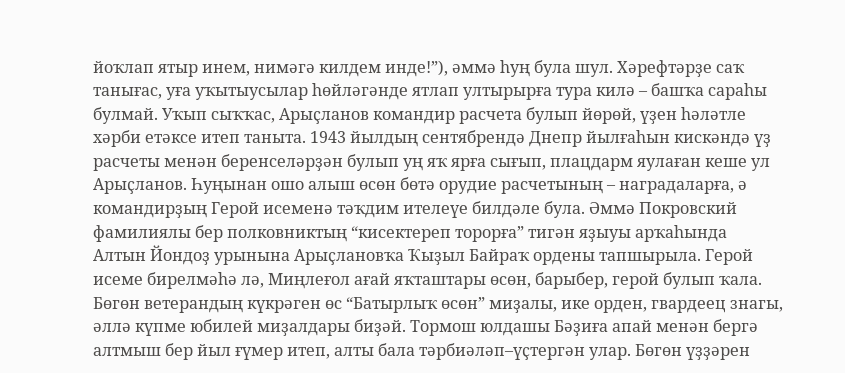йоҡлап ятыр инем, нимәгә килдем инде!”), әммә һуң була шул. Хәрефтәрҙе саҡ танығас, уға уҡытыусылар һөйләгәнде ятлап ултырырға тура килә – башҡа сараһы булмай. Уҡып сыҡҡас, Арыҫланов командир расчета булып йөрөй, үҙен һәләтле хәрби етәксе итеп таныта. 1943 йылдың сентябрендә Днепр йылғаһын кискәндә үҙ расчеты менән беренселәрҙән булып уң яҡ ярға сығып, плацдарм яулаған кеше ул Арыҫланов. Һуңынан ошо алыш өсөн бөтә орудие расчетының – наградаларға, ә командирҙың Герой исеменә тәҡдим ителеүе билдәле була. Әммә Покровский фамилиялы бер полковниктың “кисектереп торорға” тигән яҙыуы арҡаһында Алтын Йондоҙ урынына Арыҫлановҡа Ҡыҙыл Байраҡ ордены тапшырыла. Герой исеме бирелмәһә лә, Миңлеғол ағай яҡташтары өсөн, барыбер, герой булып ҡала. Бөгөн ветерандың күкрәген өс “Батырлыҡ өсөн” миҙалы, ике орден, гвардеец знагы, әллә күпме юбилей миҙалдары биҙәй. Тормош юлдашы Бәҙиға апай менән бергә алтмыш бер йыл ғүмер итеп, алты бала тәрбиәләп–үҫтергән улар. Бөгөн үҙҙәрен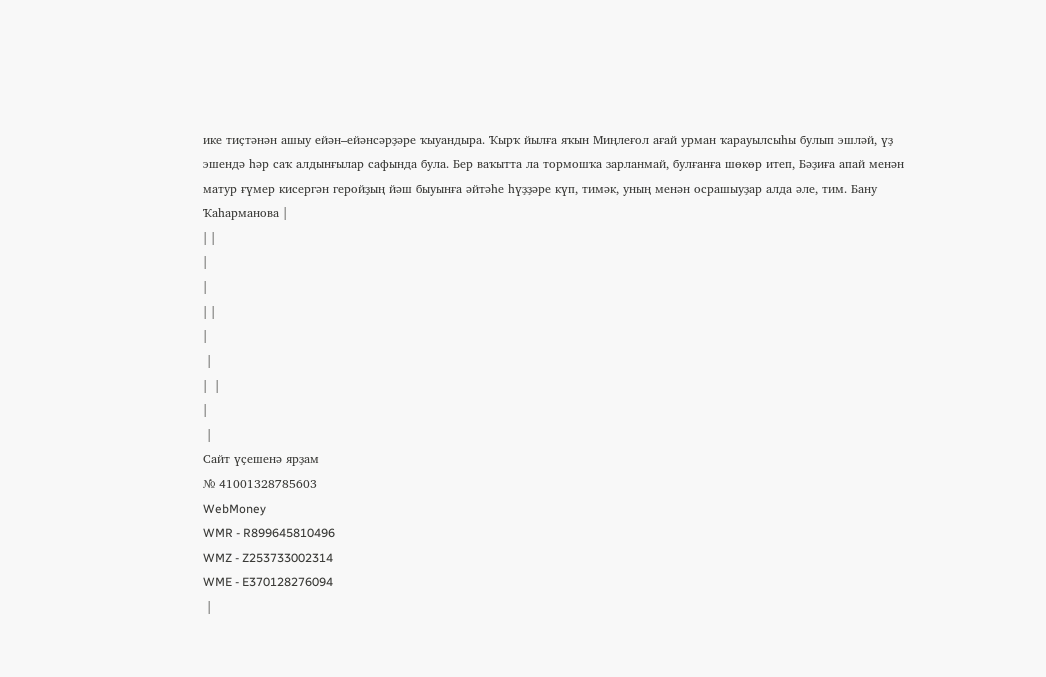ике тиҫтәнән ашыу ейән–ейәнсәрҙәре ҡыуандыра. Ҡырҡ йылға яҡын Миңлеғол ағай урман ҡарауылсыһы булып эшләй, үҙ эшендә һәр саҡ алдынғылар сафында була. Бер ваҡытта ла тормошҡа зарланмай, булғанға шөкөр итеп, Бәҙиға апай менән матур ғүмер кисергән геройҙың йәш быуынға әйтәһе һүҙҙәре күп, тимәк, уның менән осрашыуҙар алда әле, тим. Бану Ҡаһарманова |
| |
|
|
| |
|
 |
|  |
|
 |
Сайт үҫешенә ярҙам
№ 41001328785603
WebMoney
WMR - R899645810496
WMZ - Z253733002314
WME - E370128276094
 |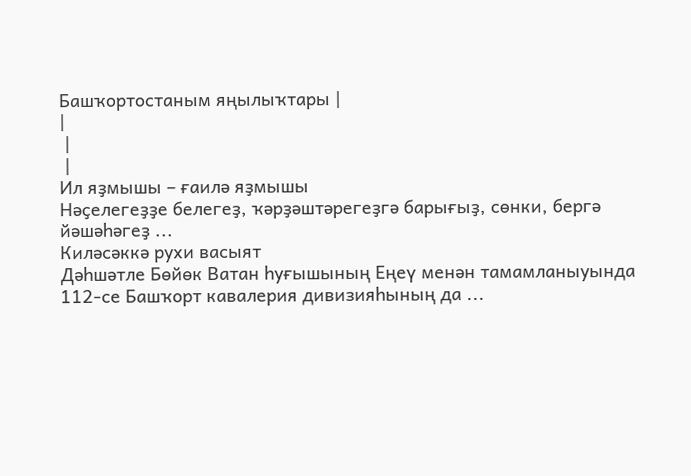Башҡортостаным яңылыҡтары |
|
 |
 |
Ил яҙмышы – ғаилә яҙмышы
Нәҫелегеҙҙе белегеҙ, ҡәрҙәштәрегеҙгә барығыҙ, сөнки, бергә йәшәһәгеҙ ...
Киләсәккә рухи васыят
Дәһшәтле Бөйөк Ватан һуғышының Еңеү менән тамамланыуында 112-се Башҡорт кавалерия дивизияһының да ...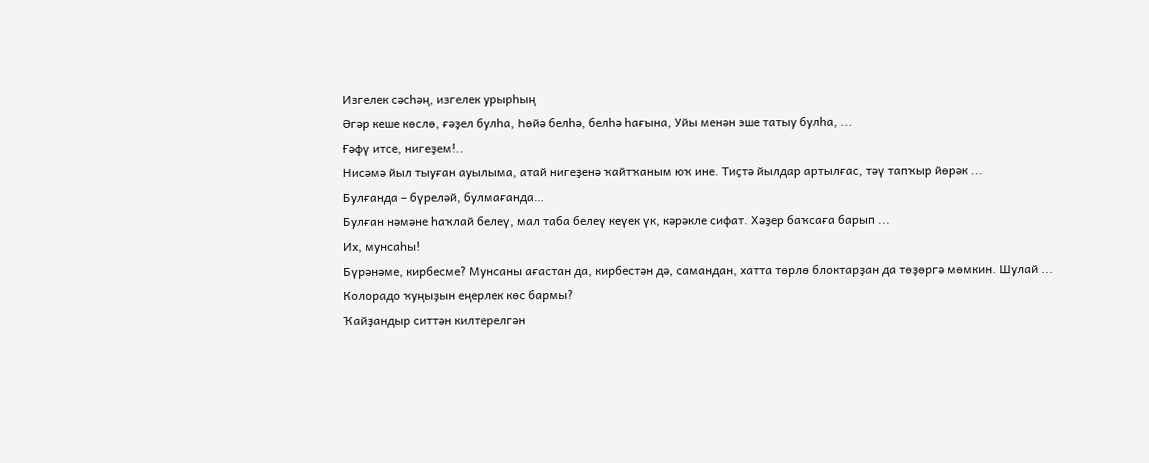Изгелек сәсһәң, изгелек урырһың
Әгәр кеше көслө, ғәҙел булһа, Һөйә белһә, белһә һағына, Уйы менән эше татыу булһа, ...
Ғәфү итсе, нигеҙем!..
Нисәмә йыл тыуған ауылыма, атай нигеҙенә ҡайтҡаным юҡ ине. Тиҫтә йылдар артылғас, тәү тапҡыр йөрәк ...
Булғанда – бүреләй, булмағанда…
Булған нәмәне һаҡлай белеү, мал таба белеү кеүек үк, кәрәкле сифат. Хәҙер баҡсаға барып ...
Их, мунсаһы!
Бүрәнәме, кирбесме? Мунсаны ағастан да, кирбестән дә, самандан, хатта төрлө блоктарҙан да төҙөргә мөмкин. Шулай ...
Колорадо ҡуңыҙын еңерлек көс бармы?
Ҡайҙандыр ситтән килтерелгән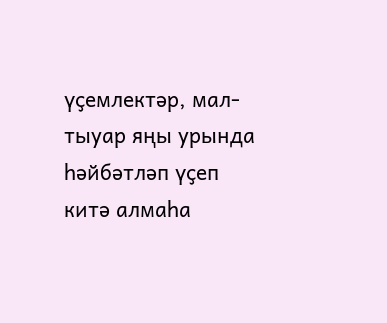үҫемлектәр, мал-тыуар яңы урында һәйбәтләп үҫеп китә алмаһа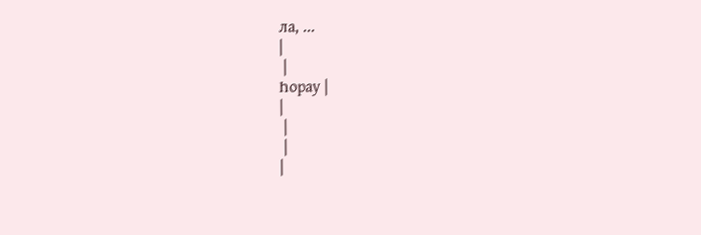ла, ...
|
 |
Һорау |
|
 |
 |
|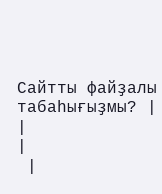Сайтты файҙалы табаһығыҙмы? |
|
|
 |